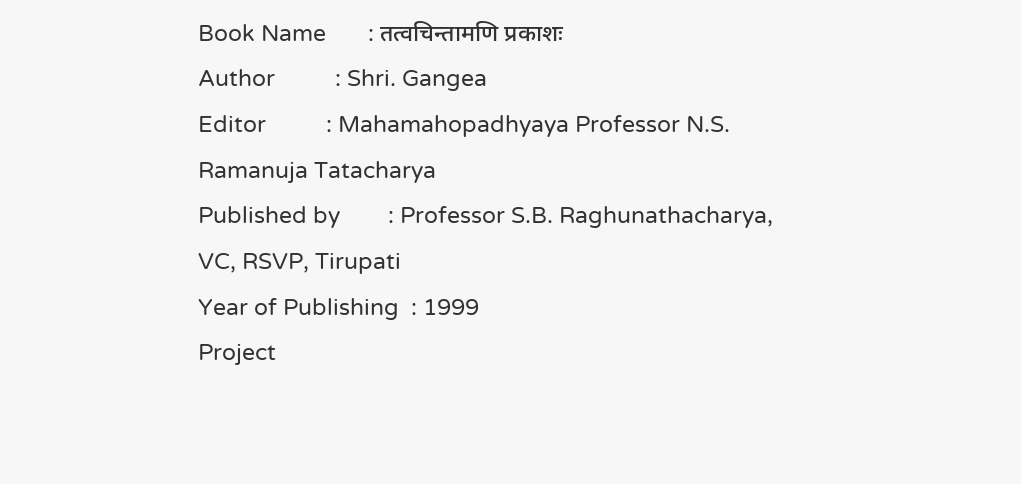Book Name       : तत्वचिन्तामणि प्रकाशः
Author          : Shri. Gangea
Editor          : Mahamahopadhyaya Professor N.S. Ramanuja Tatacharya
Published by        : Professor S.B. Raghunathacharya, VC, RSVP, Tirupati
Year of Publishing  : 1999
Project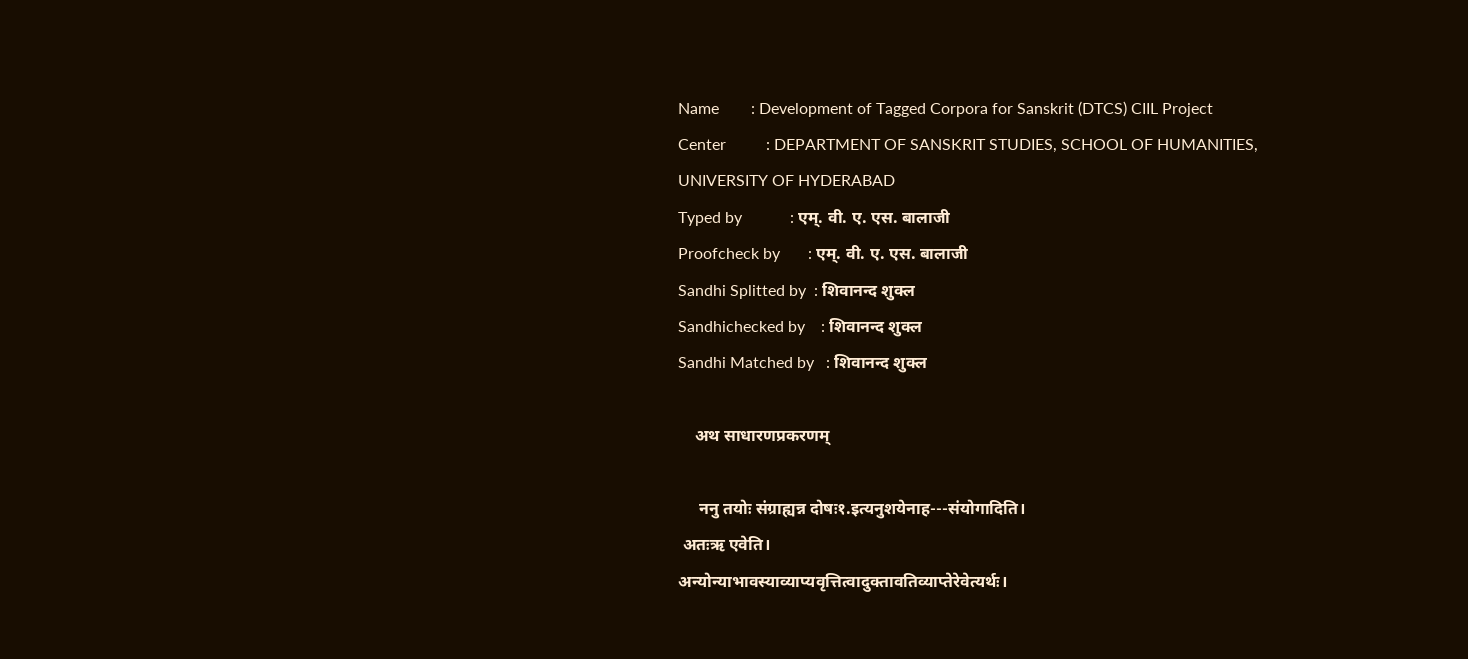Name        : Development of Tagged Corpora for Sanskrit (DTCS) CIIL Project
Center          : DEPARTMENT OF SANSKRIT STUDIES, SCHOOL OF HUMANITIES, UNIVERSITY OF HYDERABAD
Typed by            : एम्. वी. ए. एस. बालाजी
Proofcheck by       : एम्. वी. ए. एस. बालाजी
Sandhi Splitted by  : शिवानन्द शुक्ल
Sandhichecked by    : शिवानन्द शुक्ल
Sandhi Matched by   : शिवानन्द शुक्ल

    अथ साधारणप्रकरणम्

     ननु तयोः संग्राह्यन्न दोषः१.इत्यनुशयेनाह---संयोगादिति।
 अतःऋ एवेति।
अन्योन्याभावस्याव्याप्यवृत्तित्वादुक्तावतिव्याप्तेरेवेत्यर्थः।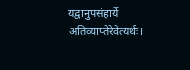यद्वानुपसंहार्ये अतिव्याप्तेरेवेत्यर्थः।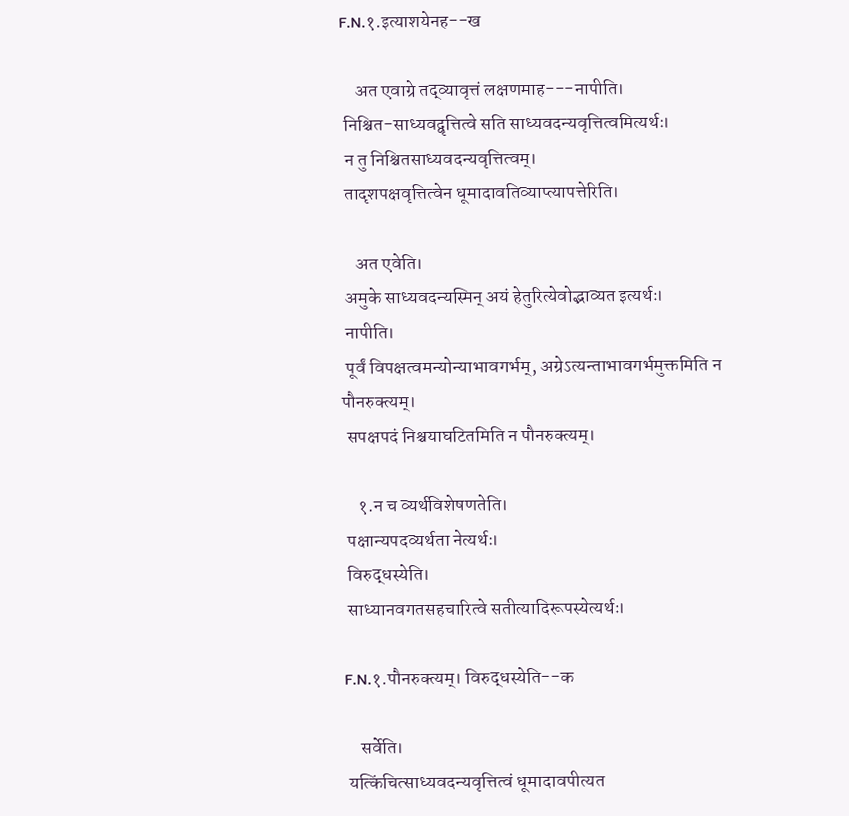F.N.१.इत्याशयेनह--ख

    अत एवाग्रे तद्व्यावृत्तं लक्षणमाह---नापीति।
 निश्चित-साध्यवद्वृत्तित्वे सति साध्यवदन्यवृत्तित्वमित्यर्थः।
 न तु निश्चितसाध्यवदन्यवृत्तित्वम्।
 तादृशपक्षवृत्तित्वेन धूमादावतिव्याप्त्यापत्तेरिति।

    अत एवेति।
 अमुके साध्यवदन्यस्मिन् अयं हेतुरित्येवोद्भाव्यत इत्यर्थः।
 नापीति।
 पूर्वं विपक्षत्वमन्योन्याभावगर्भम्, अग्रेऽत्यन्ताभावगर्भमुक्तमिति न पौनरुक्त्यम्।
 सपक्षपदं निश्चयाघटितमिति न पौनरुक्त्यम्।

    १.न च व्यर्थविशेषणतेति।
 पक्षान्यपदव्यर्थता नेत्यर्थः।
 विरुद्धस्येति।
 साध्यानवगतसहचारित्वे सतीत्यादिरूपस्येत्यर्थः।

F.N.१.पौनरुक्त्यम्। विरुद्धस्येति--क

    सर्वेति।
 यत्किंचित्साध्यवदन्यवृत्तित्वं धूमादावपीत्यत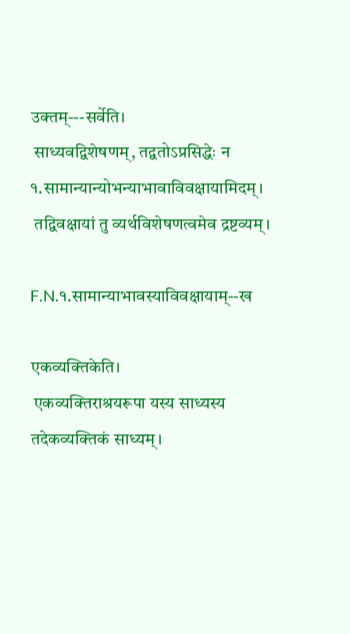उक्तम्---सर्वेति।
 साध्यवद्विशेषणम्, तद्वतोऽप्रसिद्धेः न १.सामान्यान्योभन्याभावाविवक्षायामिदम्।
 तद्विवक्षायां तु व्यर्थविशेषणत्वमेव द्रष्टव्यम्।

F.N.१.सामान्याभावस्याविवक्षायाम्--ख

एकव्यक्तिकेति।
 एकव्यक्तिराश्रयरूपा यस्य साध्यस्य तदेकव्यक्तिकं साध्यम्।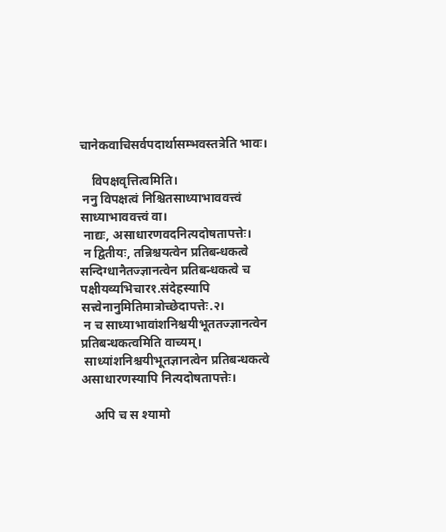चानेकवाचिसर्वपदार्थासम्भवस्तत्रेति भावः।

    विपक्षवृत्तित्वमिति।
 ननु विपक्षत्वं निश्चितसाध्याभाववत्त्वं साध्याभाववत्त्वं वा।
 नाद्यः, असाधारणवदनित्यदोषतापत्तेः।
 न द्वितीयः, तन्निश्चयत्वेन प्रतिबन्धकत्वे सन्दिग्धानैतज्ज्ञानत्वेन प्रतिबन्धकत्वे च पक्षीयव्यभिचार१.संदेहस्यापि सत्त्वेनानुमितिमात्रोच्छेदापत्तेः.२।
 न च साध्याभावांशनिश्चयीभूततज्ज्ञानत्वेन प्रतिबन्धकत्वमिति वाच्यम्।
 साध्यांशनिश्चयीभूतज्ञानत्वेन प्रतिबन्धकत्वे असाधारणस्यापि नित्यदोषतापत्तेः।

    अपि च स श्यामो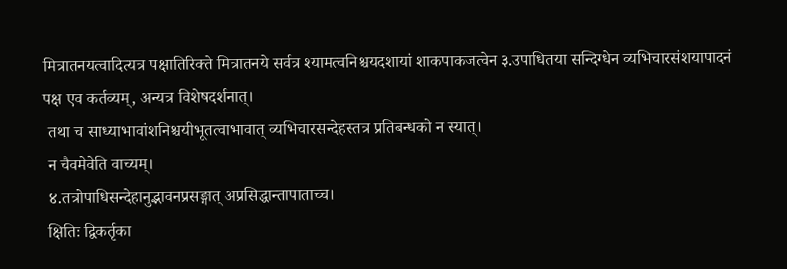मित्रातनयत्वादित्यत्र पक्षातिरिक्ते मित्रातनये सर्वत्र श्यामत्वनिश्चयदशायां शाकपाकजत्वेन ३.उपाधितया सन्दिग्धेन व्यभिचारसंशयापादनं पक्ष एव कर्तव्यम्, अन्यत्र विशेषदर्शनात्।
 तथा च साध्याभावांशनिश्चयीभूतत्वाभावात् व्यभिचारसन्देहस्तत्र प्रतिबन्धको न स्यात्।
 न चैवमेवेति वाच्यम्।
 ४.तत्रोपाधिसन्देहानुद्भावनप्रसङ्गात् अप्रसिद्धान्तापाताच्च।
 क्षितिः द्विकर्तृका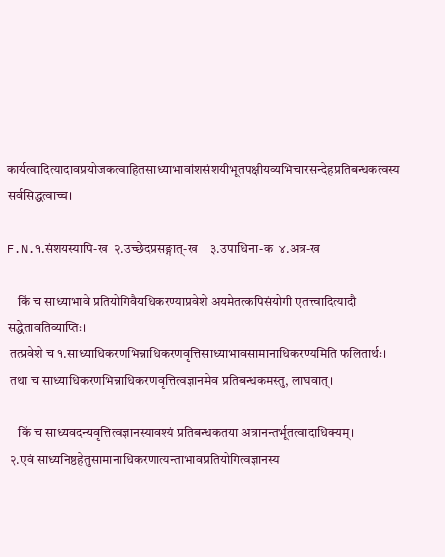कार्यत्वादित्यादावप्रयोजकत्वाहितसाध्याभावांशसंशयीभूतपक्षीयव्यभिचारसन्देहप्रतिबन्धकत्वस्य सर्वसिद्धत्वाच्च।

F.N.१.संशयस्यापि-ख  २.उच्छेदप्रसङ्गात्-ख    ३.उपाधिना-क  ४.अत्र-ख

    किं च साध्याभावे प्रतियोगिवैयधिकरण्याप्रवेशे अयमेतत्कपिसंयोगी एतत्त्वादित्यादौ सद्धेतावतिव्याप्तिः।
 तत्प्रवेशे च १.साध्याधिकरणभिन्नाधिकरणवृत्तिसाध्याभावसामानाधिकरण्यमिति फलितार्थः।
 तथा च साध्याधिकरणभिन्नाधिकरणवृत्तित्वज्ञानमेव प्रतिबन्धकमस्तु, लाघवात्।

    किं च साध्यवदन्यवृत्तित्वज्ञानस्यावश्यं प्रतिबन्धकतया अत्रानन्तर्भूतत्वादाधिक्यम्।
 २.एवं साध्यनिष्ठहेतुसामानाधिकरणात्यन्ताभावप्रतियोगित्वज्ञानस्य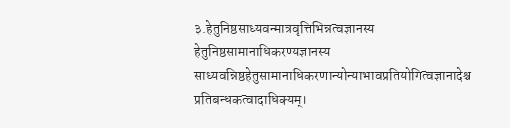३.हेतुनिष्ठसाध्यवन्मात्रवृत्तिभिन्नत्वज्ञानस्य हेतुनिष्ठसामानाधिकरण्यज्ञानस्य साध्यवन्निष्ठहेतुसामानाधिकरणान्योन्याभावप्रतियोगित्वज्ञानादेश्च प्रतिबन्धकत्वादाधिक्यम्।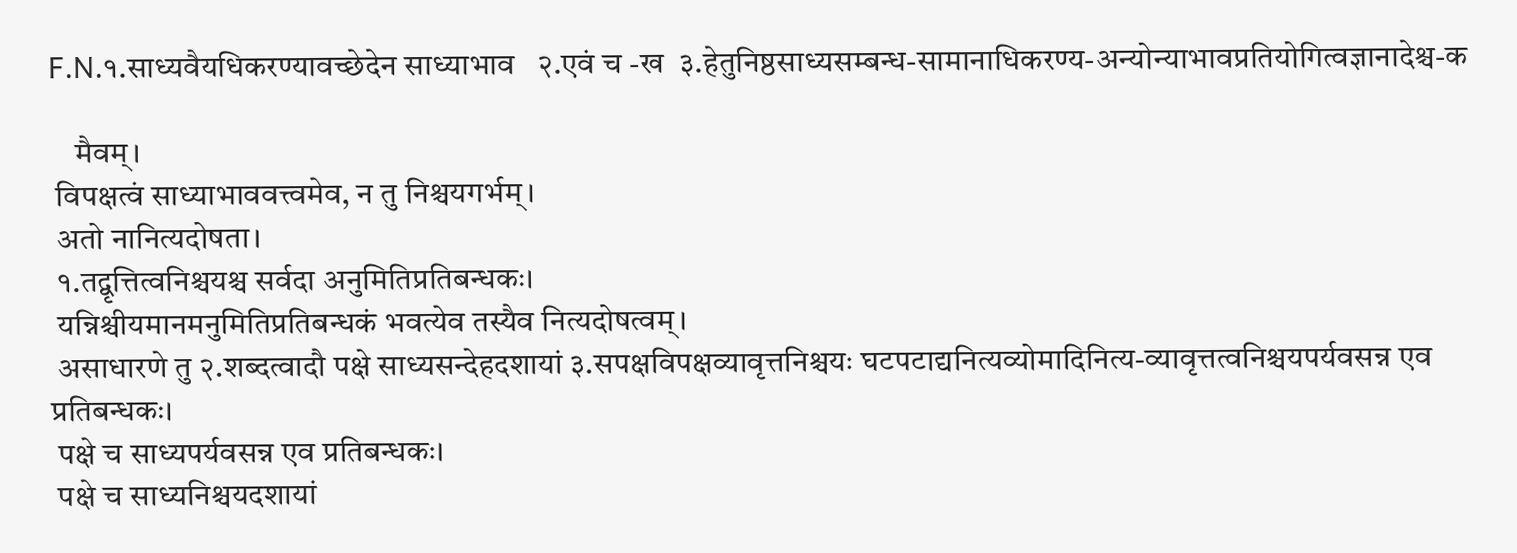F.N.१.साध्यवैयधिकरण्यावच्छेदेन साध्याभाव   २.एवं च -ख  ३.हेतुनिष्ठसाध्यसम्बन्ध-सामानाधिकरण्य-अन्योन्याभावप्रतियोगित्वज्ञानादेश्च-क

    मैवम्।
 विपक्षत्वं साध्याभाववत्त्वमेव, न तु निश्चयगर्भम्।
 अतो नानित्यदोषता।
 १.तद्वृत्तित्वनिश्चयश्च सर्वदा अनुमितिप्रतिबन्धकः।
 यन्निश्चीयमानमनुमितिप्रतिबन्धकं भवत्येव तस्यैव नित्यदोषत्वम्।
 असाधारणे तु २.शब्दत्वादौ पक्षे साध्यसन्देहदशायां ३.सपक्षविपक्षव्यावृत्तनिश्चयः घटपटाद्यनित्यव्योमादिनित्य-व्यावृत्तत्वनिश्चयपर्यवसन्न एव प्रतिबन्धकः।
 पक्षे च साध्यपर्यवसन्न एव प्रतिबन्धकः।
 पक्षे च साध्यनिश्चयदशायां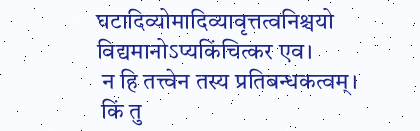घटादिव्योमादिव्यावृत्तत्वनिश्चयो विद्यमानोऽप्यकिंचित्कर एव।
 न हि तत्त्वेन तस्य प्रतिबन्धकत्वम्।
 किं तु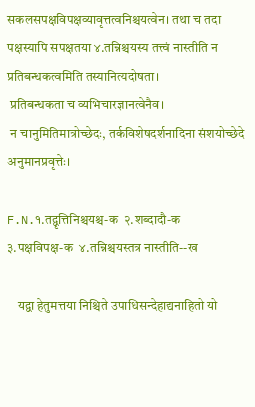सकलसपक्षविपक्षव्यावृत्तत्वनिश्चयत्वेन। तथा च तदा पक्षस्यापि सपक्षतया ४.तन्निश्चयस्य तत्त्वं नास्तीति न प्रतिबन्धकत्वमिति तस्यानित्यदोषता।
 प्रतिबन्धकता च व्यभिचारज्ञानत्वेनैव।
 न चानुमितिमात्रोच्छेदः, तर्कविशेषदर्शनादिना संशयोच्छेदे अनुमानप्रवृत्तेः।

F.N.१.तद्वृत्तिनिश्चयश्च-क  २.शब्दादौ-क     ३.पक्षविपक्ष-क  ४.तन्निश्चयस्तत्र नास्तीति--ख

    यद्वा हेतुमत्तया निश्चिते उपाधिसन्देहाद्यनाहितो यो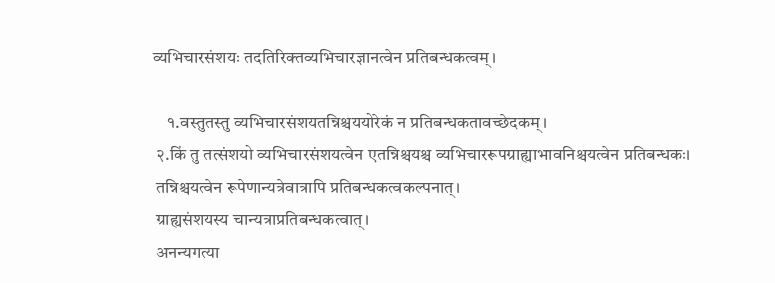व्यभिचारसंशयः तदतिरिक्तव्यभिचारज्ञानत्वेन प्रतिबन्धकत्वम्।

    १.वस्तुतस्तु व्यभिचारसंशयतन्निश्चययोरेकं न प्रतिबन्धकतावच्छेदकम्।
 २.किं तु तत्संशयो व्यभिचारसंशयत्वेन एतन्निश्चयश्च व्यभिचाररूपग्राह्याभावनिश्चयत्वेन प्रतिबन्धकः।
 तन्निश्चयत्वेन रूपेणान्यत्रेवात्रापि प्रतिबन्धकत्वकल्पनात्।
 ग्राह्यसंशयस्य चान्यत्राप्रतिबन्धकत्वात्।
 अनन्यगत्या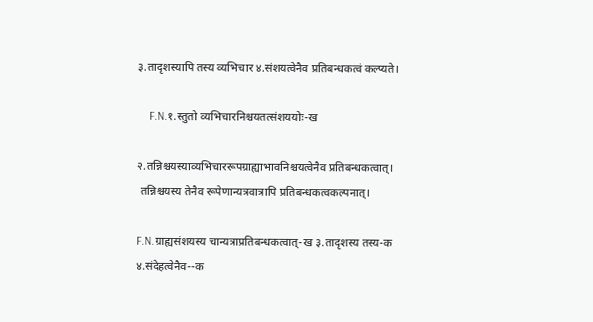३.तादृशस्यापि तस्य व्यभिचार ४.संशयत्वेनैव प्रतिबन्धकत्वं कल्प्यते।

    F.N.१.स्तुतो व्यभिचारनिश्चयतत्संशययोः-ख

२.तन्निश्चयस्याव्यभिचाररूपग्राह्याभावनिश्चयत्वेनैव प्रतिबन्धकत्वात्।
 तन्निश्चयस्य तेनैव रूपेणान्यत्रवात्रापि प्रतिबन्धकत्वकल्पनात्।

F.N.ग्राह्यसंशयस्य चान्यत्राप्रतिबन्धकत्वात्-ख ३.तादृशस्य तस्य-क    ४.संदेहत्वेनैव--क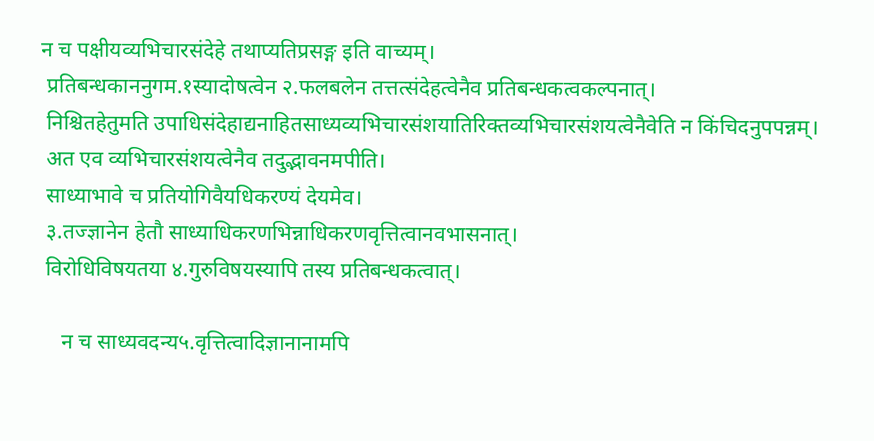न च पक्षीयव्यभिचारसंदेहे तथाप्यतिप्रसङ्ग इति वाच्यम्।
 प्रतिबन्धकाननुगम.१स्यादोषत्वेन २.फलबलेन तत्तत्संदेहत्वेनैव प्रतिबन्धकत्वकल्पनात्।
 निश्चितहेतुमति उपाधिसंदेहाद्यनाहितसाध्यव्यभिचारसंशयातिरिक्तव्यभिचारसंशयत्वेनैवेति न किंचिदनुपपन्नम्।
 अत एव व्यभिचारसंशयत्वेनैव तदुद्भावनमपीति।
 साध्याभावे च प्रतियोगिवैयधिकरण्यं देयमेव।
 ३.तज्ज्ञानेन हेतौ साध्याधिकरणभिन्नाधिकरणवृत्तित्वानवभासनात्।
 विरोधिविषयतया ४.गुरुविषयस्यापि तस्य प्रतिबन्धकत्वात्।

    न च साध्यवदन्य५.वृत्तित्वादिज्ञानानामपि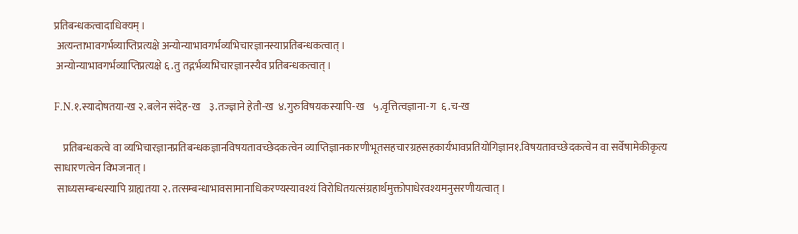प्रतिबन्धकत्वादाधिक्यम्।
 अत्यन्ताभावगर्भव्याप्तिप्रत्यक्षे अन्योन्याभावगर्भव्यभिचारज्ञानस्याप्रतिबन्धकत्वात्।
 अन्योन्याभावगर्भव्याप्तिप्रत्यक्षे ६.तु तद्गर्भव्यभिचारज्ञानस्यैव प्रतिबन्धकत्वात्।

F.N.१.स्यादोषतया-ख २.बलेन संदेह-ख    ३.तज्ज्ञाने हेतौ-ख  ४.गुरुविषयकस्यापि-ख    ५.वृत्तित्वज्ञाना-ग  ६.च-ख

    प्रतिबन्धकत्वे वा व्यभिचारज्ञानप्रतिबन्धकज्ञानविषयतावच्छेदकत्वेन व्याप्तिज्ञानकारणीभूतसहचारग्रहसहकार्यभावप्रतियोगिज्ञान१.विषयतावच्छेदकत्वेन वा सर्वेषामेकीकृत्य साधारणत्वेन विभजनात्।
 साध्यसम्बन्धस्यापि ग्राह्यतया २.तत्सम्बन्धाभावसामानाधिकरण्यस्यावश्यं विरोधितयत्संग्रहार्थमुक्तोपाधेरवश्यमनुसरणीयत्वात्।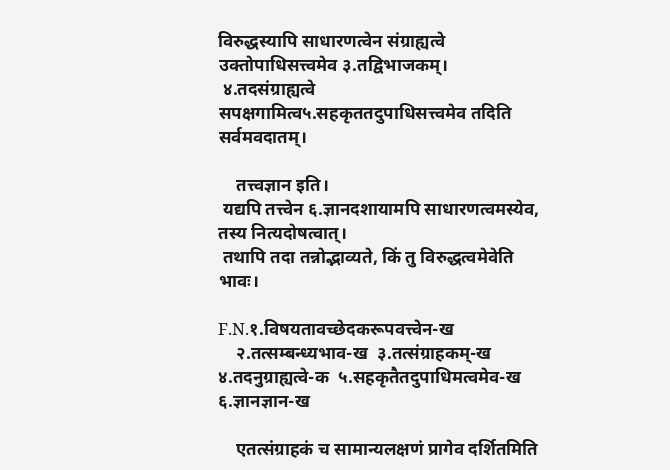विरुद्धस्यापि साधारणत्वेन संग्राह्यत्वे उक्तोपाधिसत्त्वमेव ३.तद्विभाजकम्।
 ४.तदसंग्राह्यत्वे सपक्षगामित्व५.सहकृततदुपाधिसत्त्वमेव तदिति सर्वमवदातम्।

    तत्त्वज्ञान इति।
 यद्यपि तत्त्वेन ६.ज्ञानदशायामपि साधारणत्वमस्येव, तस्य नित्यदोषत्वात्।
 तथापि तदा तन्नोद्भाव्यते, किं तु विरुद्धत्वमेवेति भावः।

F.N.१.विषयतावच्छेदकरूपवत्त्वेन-ख
    २.तत्सम्बन्ध्यभाव-ख  ३.तत्संग्राहकम्-ख  ४.तदनुग्राह्यत्वे-क  ५.सहकृतैतदुपाधिमत्वमेव-ख   ६.ज्ञानज्ञान-ख

    एतत्संग्राहकं च सामान्यलक्षणं प्रागेव दर्शितमिति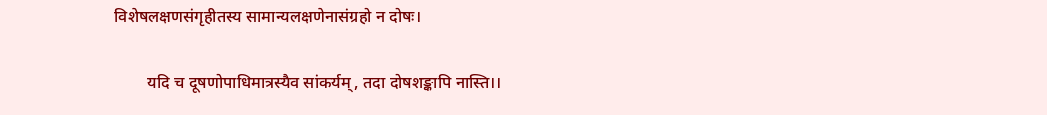विशेषलक्षणसंगृहीतस्य सामान्यलक्षणेनासंग्रहो न दोषः।

        यदि च दूषणोपाधिमात्रस्यैव सांकर्यम्, तदा दोषशङ्कापि नास्ति।।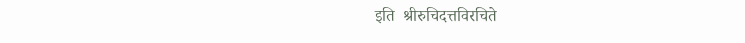इति  श्रीरुचिदत्तविरचिते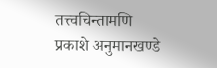तत्त्वचिन्तामणि प्रकाशे अनुमानखण्डे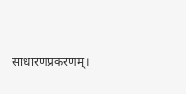साधारणप्रकरणम्।